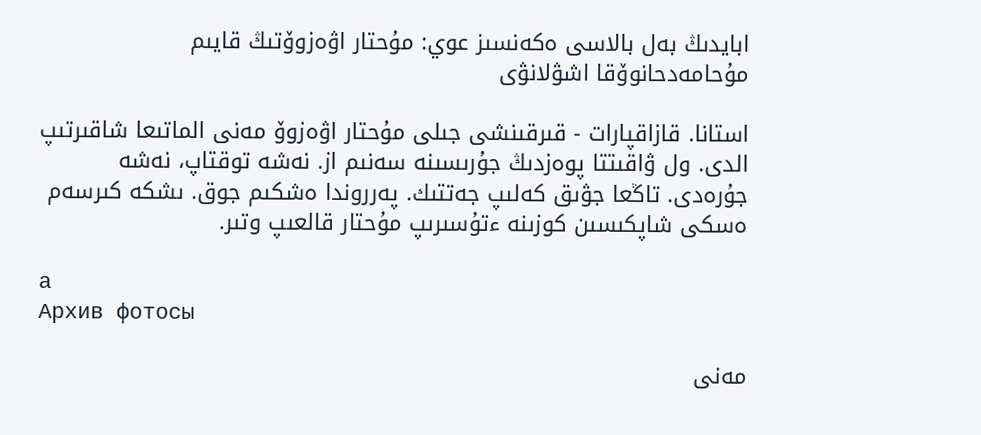ابايدىڭ بەل بالاسى ەكەنسىز عوي: مۇحتار اۋەزوۆتىڭ قايىم مۇحامەدحانوۆقا اشۋلانۋى

استانا. قازاقپارات - قىرقىنشى جىلى مۇحتار اۋەزوۆ مەنى الماتىعا شاقىرتىپ الدى. ول ۋاقىتتا پوەزدىڭ جۇرىسىنە سەنىم از. نەشە توقتاپ، نەشە جۇرەدى. تاڭعا جۋىق كەلىپ جەتتىك. پەرروندا ەشكىم جوق. ىشكە كىرسەم ەسكى شاپكىسىن كوزىنە ءتۇسىرىپ مۇحتار قالعىپ وتىر.

а
Архив фотосы

مەنى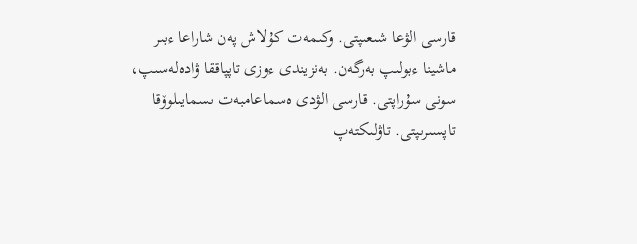قارسى الۋعا شىعىپتى. وكىمەت كۇلاش پەن شاراعا ءبىر ماشينا ءبولىپ بەرگەن. بەنزيندى ءوزى تاپپاققا ۋادەلەسىپ، سونى سۇراپتى. قارسى الۋدى ەسماعامبەت ىسمايىلوۆقا تاپسىرىپتى. تاۋلىكتەپ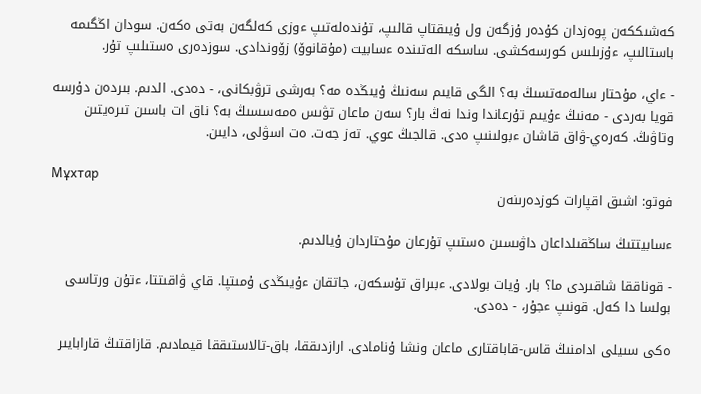كەشىككەن پوەزدان كۇدەر ۇزگەن ول ۇيىقتاپ قالىپ، تۇندەلەتىپ ءوزى كەلگەن بەتى ەكەن. سودان اڭگىمە باستالىپ، ءۇزىلىس كورسەكشى. ساسكە الەتىندە ءسابيت (مۇقانوۆ) زۆوندادى. سوزدەرى ەستىلىپ تۇر.

- ءاي، مۇحتار سالەمەتسىڭ بە؟ الگى قايىم سەنىڭ ۇيىڭدە مە؟ بەرشى ترۋبكانى، - دەدى. الدىم. بىردەن دۇرسە قويا بەردى - مەنىڭ ءۇيىم تۇرعاندا وندا نەڭ بار؟ سەن ماعان تۋىس ەمەسسىڭ بە؟ ناق ات باسىن تىرەيتىن وتاۋىڭ. كەرەي-ۋاق قاشان ءبولىنىپ ەدى. قالجىڭ عوي. تەز جەت. ەت اسۋلى، دايىن.

Мұхтар
فوتو: اشىق اقپارات كوزدەرىنەن

ءسابيتتىڭ ساڭقىلداعان داۋىسىن ەستىپ تۇرعان مۇحتاردان ۇيالدىم.

- قوناققا شاقىردى ما؟ بار. ۇيات بولادى. ءبىراق تۇسكەن، جاتقان ءۇيىڭدى ۇمىتپا. قاي ۋاقىتتا، ءتۇن ورتاسى بولسا دا كەل. قونىپ ءجۇر، - دەدى.

ەكى سىيلى ادامنىڭ قاس-قاباقتارى ماعان ونشا ۇنامادى. ارازدىققا، باق-تالاستىققا قيمادىم. قازاقتىڭ قارابايىر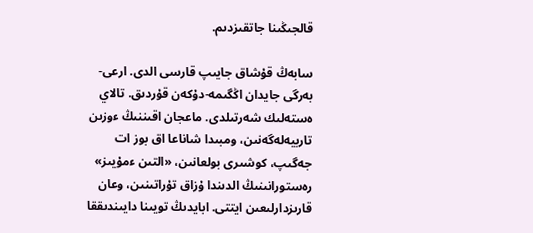قالجىڭىنا جاتقىزدىم.

سابەڭ قۇشاق جايىپ قارسى الدى. ارعى-بەرگى جايدان اڭگىمە-دۇكەن قۇردىق. تالاي ەستەلىك شەرتىلدى. ماعجان اقىننىڭ ءوزىن تاربيەلەگەنىن، ومبىدا شاناعا اق بوز ات جەگىپ، كوشىرى بولعانىن، «التىن ءمۇيىز» رەستورانىنىڭ الدىندا ۇزاق تۇراتىنىن، وعان قارىزدارلىعىن ايتتى. ابايدىڭ تويىنا دايىندىققا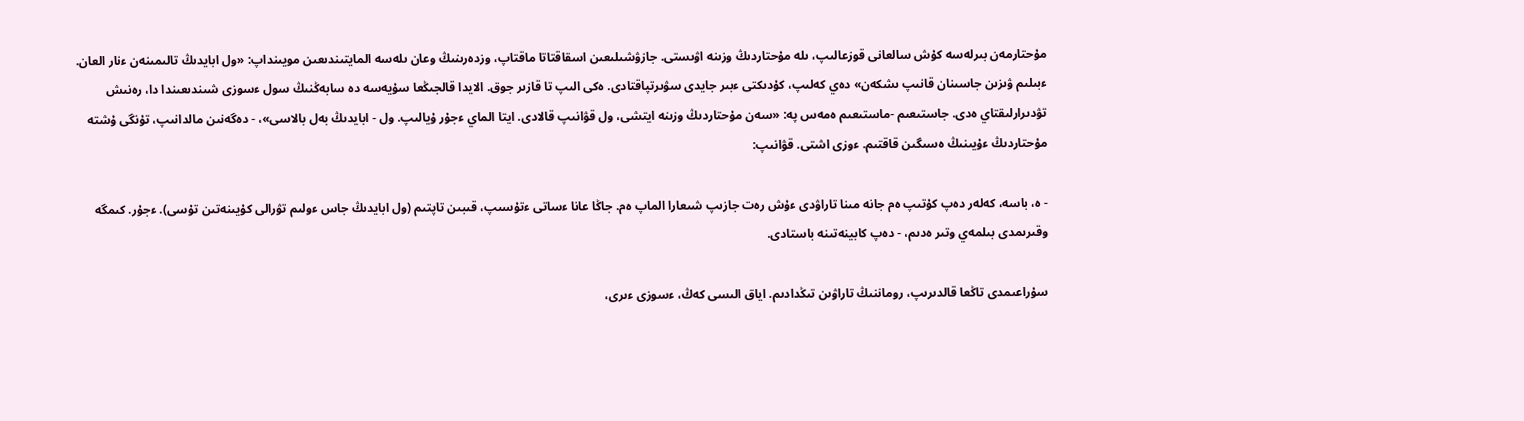مۇحتارمەن بىرلەسە كۇش سالعانى قوزعالىپ، ىلە مۇحتاردىڭ وزىنە اۋىستى. جازۋشىلىعىن اسقاقتاتا ماقتاپ، وزدەرىنىڭ وعان ىلەسە المايتىندىعىن مويىنداپ: «ول ابايدىڭ تالىمىنەن ءنار العان. ءبىلىم ۋىزىن جاسىنان قانىپ ىشكەن» دەي كەلىپ، كۇدىكتى ءبىر جايدى سۋىرتپاقتادى. ەكى الىپ تا قازىر جوق. الايدا قالجىڭعا سۇيەسە دە سابەڭنىڭ سول ءسوزى شىندىعىندا دا، رەنىش تۋدىرارلىقتاي ەدى. جاستىعىم -ماستىعىم ەمەس پە: «سەن مۇحتاردىڭ وزىنە ايتشى، ول قۋانىپ قالادى. ايتا الماي ءجۇر ۇيالىپ. ول - ابايدىڭ بەل بالاسى»، - دەگەنىن مالدانىپ، تۇنگى ۇشتە مۇحتاردىڭ ءۇيىنىڭ ەسىگىن قاقتىم. ءوزى اشتى. قۋانىپ:

- ە، باسە، كەلەر دەپ كۇتىپ ەم جانە مىنا تاراۋدى ءۇش رەت جازىپ شىعارا الماپ ەم. جاڭا عانا ءساتى ءتۇسىپ، قىبىن تاپتىم (ول ابايدىڭ جاس ءولىم تۋرالى كۇيىنەتىن تۇسى). ءجۇر. كىمگە وقىرىمدى بىلمەي وتىر ەدىم، - دەپ كابينەتىنە باستادى.

سۇراعىمدى تاڭعا قالدىرىپ، روماننىڭ تاراۋىن تىڭدادىم. اياق الىسى كەڭ، ءسوزى ءىرى،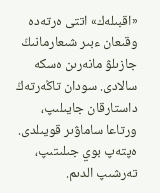«اقبىلەك» اتتى ەرتەدە وقىعان ءبىر شىعارمانىڭ جازىلۋ مانەرىن ەسكە سالادى. سودان تاڭەرتەڭ داستارقان جايىلىپ، ورتاعا ساماۋىر قويىلدى. ەپتەپ بوي جىلىتىپ، تەرشىپ الدىم.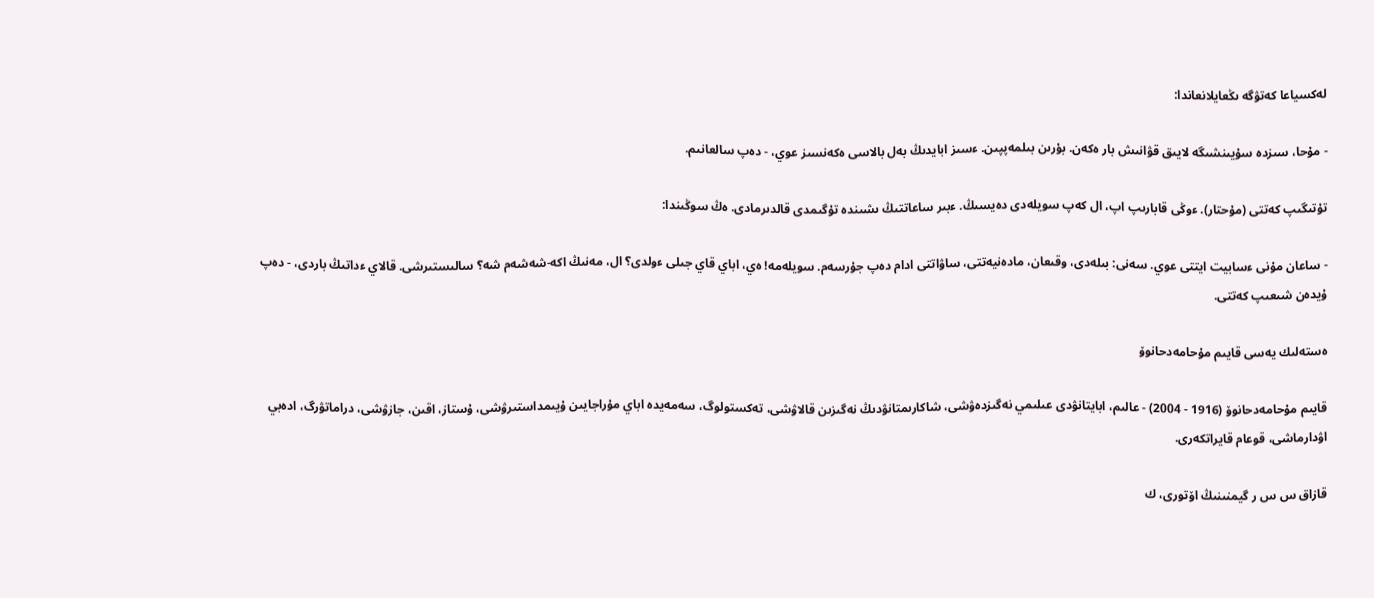لەكسياعا كەتۋگە ىڭعايلانعاندا:

- مۇحا، سىزدە سۇيىنشىگە لايىق قۋانىش بار ەكەن. بۇرىن بىلمەپپىن. ءسىز ابايدىڭ بەل بالاسى ەكەنسىز عوي، - دەپ سالعانىم.

تۇتىگىپ كەتتى (مۇحتار). ءوڭى قابارىپ اپ، ال كەپ سويلەدى دەيسىڭ. ءبىر ساعاتتىڭ ىشىندە تۇگىمدى قالدىرمادى. ەڭ سوڭىندا:

- ساعان مۇنى ءسابيت ايتتى عوي. سەنى: بىلەدى، وقىعان، مادەنيەتتى، ساۋاتتى ادام دەپ جۇرسەم. سويلەمە! ەي، اباي قاي جىلى ءولدى؟ ال، مەنىڭ اكە-شەشەم شە؟ سالىستىرشى. قالاي ءداتىڭ باردى، - دەپ ۇيدەن شىعىپ كەتتى.

ەستەلىك يەسى قايىم مۇحامەدحانوۆ

قايىم مۇحامەدحانوۆ (1916 - 2004) - عالىم، ابايتانۋدى عىلىمي نەگىزدەۋشى، شاكارىمتانۋدىڭ نەگىزىن قالاۋشى، تەكستولوگ، سەمەيدە اباي مۇراجايىن ۇيىمداستىرۋشى، ۇستاز، اقىن، جازۋشى، دراماتۋرگ، ادەبي اۋدارماشى، قوعام قايراتكەرى.

قازاق س س ر گيمنىنىڭ اۆتورى، ك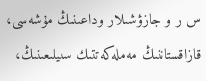س ر و جازۋشىلار وداعىنىڭ مۇشەسى، قازاقستاننىڭ مەملەكەتتىك سىيلىعىنىڭ،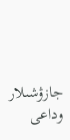جازۋشىلار وداعى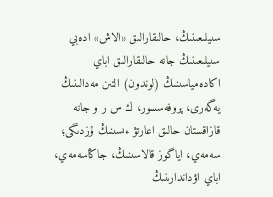سىيلىعىنىڭ، حالىقارالىق «الاش» ادەبي سىيلىعىنىڭ جانە حالىقارالىق اباي اكادەمياسىنىڭ (لوندون) التىن مەدالىنىڭ يەگەرى، پروفەسسور، ك س ر و جانە قازاقستان حالىق اعارتۋ ءىسىنىڭ ۇزدىگى؛ سەمەي، اياگوز قالاسىنىڭ، جاڭاسەمەي، اباي اۋداندارىنىڭ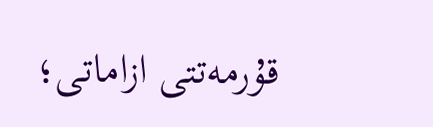قۇرمەتتى ازاماتى؛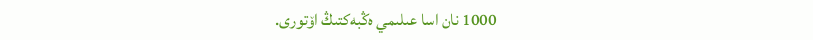1000 نان اسا عىلىمي ەڭبەكتىڭ اۆتورى.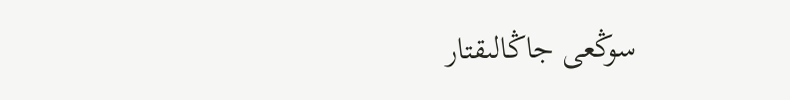سوڭعى جاڭالىقتار